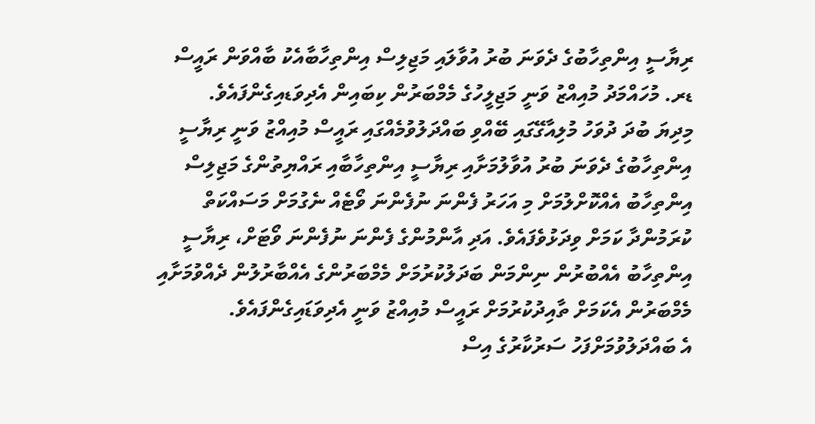ރިޔާސީ އިންތިހާބުގެ ދެވަނަ ބުރު އުވާލައި މަޖިލިސް އިންތިހާބާއެކު ބާއްވަން ރައީސް ޑރ. މުހައްމަދު މުއިއްޒު ވަނީ މަޖިލީހުގެ މެމްބަރުން ކިބައިން އެދިވަޑއިގެންފައެވެ.
މިދިޔަ ބުދަ ދުވަހު މުލިއާގޭގައި ބޭއްވި ބައްދަލުވުމެއްގައި ރައީސް މުއިއްޒު ވަނީ ރިޔާސީ އިންތިހާބުގެ ދެވަނަ ބުރު އުވާލުމަށާއި ރިޔާސީ އިންތިހާބާއި ރައްޔިތުންގެ މަޖިލިސް އިންތިހާބު އެއްކޮށްލުމަށް މި އަހަރު ފެންނަ ނުފެންނަ ވޯޓެއް ނެގުމަށް މަސައްކަތް ކުރަމުންދާ ކަމަށް ވިދަޅުވެފައެވެ. އަދި އާންމުންގެ ފެންނަ ނުފެންނަ ވޯޓަށް، ރިޔާސީ އިންތިހާބު އެއްބުރުން ނިންމަން ބަދަލުކުރުމަށް މެމްބަރުންގެ އެއްބާރުލުން ދެއްވުމަށާއި މެމްބަރުން އެކަމަށް ތާއިދުކުރުމަށް ރައީސް މުއިއްޒު ވަނީ އެދިވަޑައިގެންފައެވެ.
އެ ބައްދަލުވުމަށްފަހު ސަރުކާރުގެ އިސް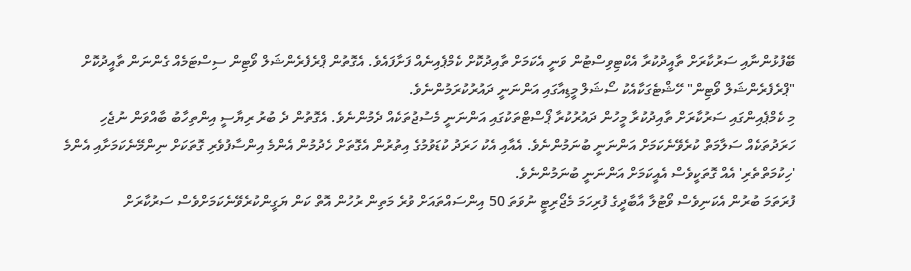ބޭފުޅުންނާއި ސަރުކާރަށް ތާއީދުކުރާ އެކްޓިވިސްޓުން ވަނީ އެކަމަށް ތާއިދުކޮށް ކެމްޕެއިނެއް ފަށާފައެވެ. އެގޮތުން ޕްރެފެރެންޝަލް ވޯޓިން ސިސްޓަމެއް ގެންނަން ތާއީދުކޮށް "ޕްރެފެރެންޝަލް ވޯޓިން" ހޭޝްޓެގަކާއެކު ސޯޝަލް މީޑިއާގައި އަންނަނީ ދައުރުކުރަމުންނެވެ.
މި ކެމްޕެއިންގައި ސަރުކާރަށް ތާއިދުކުރާ މީހުން ދައުރުކުރާ ޕޯސްޓްތަކުގައި އަންނަނީ މެސުޖުތަކެއް ދެމުންނެވެ. އެގޮތުން ދެ ބުރު ރިޔާސީ އިންތިހާބު ބާއްވަން ނުޖެހި ހަރަދުތަކެއް ސަލާމަތް ކުރެވޭނެކަމަށް އަންނަނީ ބުނަމުންނެވެ. އެއާއި އެކު ހަރަދު ކުޑަވުމުގެ އިތުރުން އެގޮތަށް ހެދުމުން އެންމެ އިންސާފުވެރި ގޮތަކަށް ނިންމޭނެކަމަށާއި އެންމެ 'ހިކުމަތްތެރި' އެއް ގޮތަކީވެސް އެއީކަމަށް އަންނަނީ ބުނަމުންނެވެ.
ފުރަތަމަ ބުރުން އެކަނިވެސް ވޯޓުލާ އާބާދީގެ ފުރިހަމަ މެޖޯރިޓީ ނުވަތަ 50 އިންސައްތައަށް ވުރެ މަތިން ރުހުން އޮތް ކަން ޔަގީންކުރެވޭނެކަމަށްވެސް ސަރުކާރަށް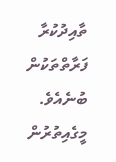ތާއިދުކުރާ ފަރާތްތަކުން ބުނެއެވެ.
މީގެއިތުރުން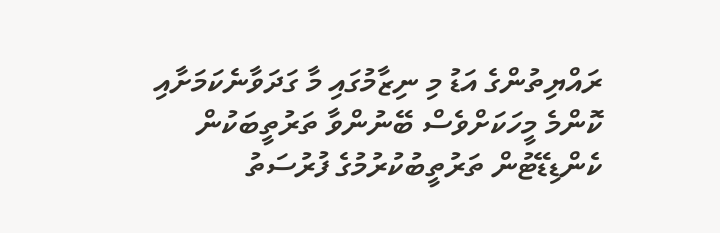ރައްޔިތުންގެ އަޑު މި ނިޒާމުގައި މާ ގަދަވާނެކަމަށާއި ކޮންމެ މީހަކަށްވެސް ބޭނުންވާ ތަރުތީބަކުން ކެންޑިޑޭޓުން ތަރުތީބުކުރުމުގެ ފުރުސަތު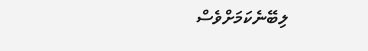ލިބޭނެކަމަށްވެސް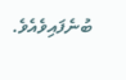ބުނެފައިވެއެވެ.